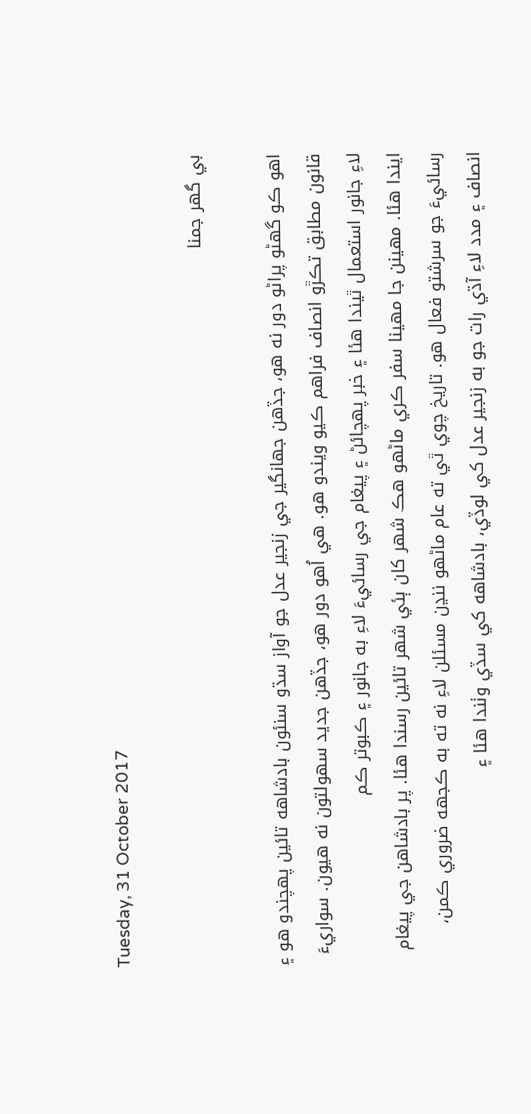Tuesday, 31 October 2017

بي گهر جمنا

اهو ڪو گهڻو پراڻو دور نه هو، جڏهن جهانگير جي زنجير عدل جو آواز سڌو سنئون بادشاهه تائين پهچندو هو ۽ قانون مطابق تڪڙو انصاف فراهم ڪيو ويندو هو. هي اُهو دور هو، جڏهن جديد سهولتون نه هيون. سواريءَ لاءِ جانور استعمال ٿيندا هئا ۽ خبر پهچائڻ ۽ پيغام جي رسائيءَ لاءِ به جانور ۽ ڪبوتر ڪم
ايندا هئا. مهينن جا مهينا سفر ڪري ماڻهو هڪ شهر کان ٻئي شهر تائين رسندا هئا. پر بادشاهن جي پيغام رسائيءَ جو سرشتو فعال هو. تاريخ چوي ٿي ته عام ماڻهو ننڍن مسئلن لاءِ نه ته به ڪجهه ضروري ڪمن، انصاف ۽ مدد لاءِ آڌي رات جو به زنجير عدل کي لوڏي، بادشاهه کي سڏي وٺندا هئا ۽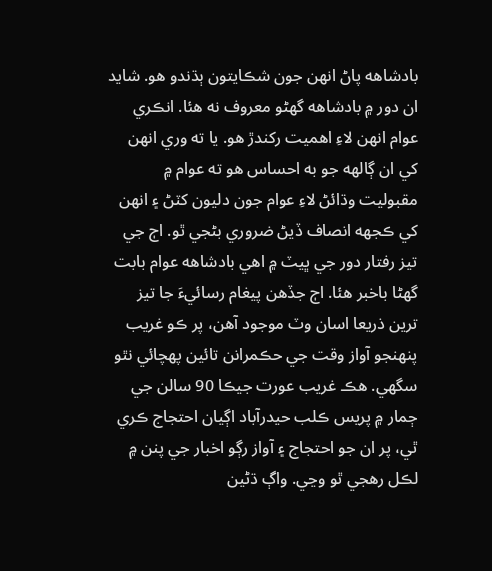بادشاهه پاڻ انهن جون شڪايتون ٻڌندو هو. شايد ان دور ۾ بادشاهه گهڻو معروف نه هئا. انڪري عوام انهن لاءِ اهميت رکندڙ هو. يا ته وري انهن کي ان ڳالهه جو به احساس هو ته عوام ۾ مقبوليت وڌائڻ لاءِ عوام جون دليون کٽڻ ۽ انهن کي ڪجهه انصاف ڏيڻ ضروري بڻجي ٿو. اڄ جي تيز رفتار دور جي ڀيٽ ۾ اهي بادشاهه عوام بابت گهڻا باخبر هئا. اڄ جڏهن پيغام رسائيءَ جا تيز ترين ذريعا اسان وٽ موجود آهن، پر ڪو غريب پنهنجو آواز وقت جي حڪمرانن تائين پهچائي نٿو سگهي. هڪ غريب عورت جيڪا 90 سالن جي ڄمار ۾ پريس ڪلب حيدرآباد اڳيان احتجاج ڪري ٿي، پر ان جو احتجاج ۽ آواز رڳو اخبار جي پنن ۾ لڪل رهجي ٿو وڃي. واڳ ڌڻين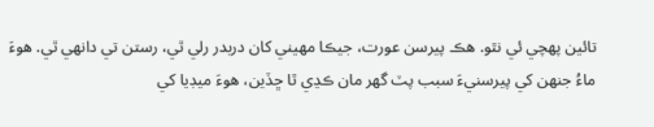تائين پهچي ئي نٿو. هڪ پيرسن عورت، جيڪا مهيني کان دربدر رلي ٿي، رستن تي دانهي ٿي. هوءَ ماءُ جنهن کي پيرسنيءَ سبب پٽ گهر مان ڪڍي ٿا ڇڏين، هوءَ ميڊيا کي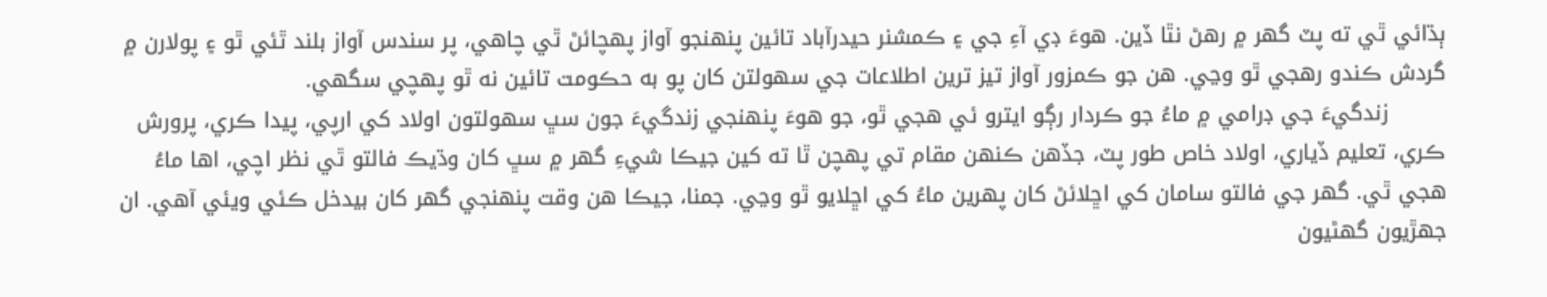ٻڌائي ٿي ته پٽ گهر ۾ رهڻ نٿا ڏين. هوءَ ڊي آءِ جي ۽ ڪمشنر حيدرآباد تائين پنهنجو آواز پهچائڻ ٿي چاهي، پر سندس آواز بلند ٿئي ٿو ۽ پولارن ۾ گردش ڪندو رهجي ٿو وڃي. هن جو ڪمزور آواز تيز ترين اطلاعات جي سهولتن کان پو به حڪومت تائين نه ٿو پهچي سگهي.
        زندگيءَ جي ڊرامي ۾ ماءُ جو ڪردار رڳو ايترو ئي هجي ٿو، جو هوءَ پنهنجي زندگيءَ جون سڀ سهولتون اولاد کي ارپي، پيدا ڪري، پرورش ڪري، تعليم ڏياري، اولاد خاص طور پٽ، جڏهن ڪنهن مقام تي پهچن ٿا ته کين جيڪا شيءِ گهر ۾ سڀ کان وڌيڪ فالتو ٿي نظر اچي، اها ماءُ هجي ٿي. گهر جي فالتو سامان کي اڇلائڻ کان پهرين ماءُ کي اڇلايو ٿو وڃي. جمنا، جيڪا هن وقت پنهنجي گهر کان بيدخل ڪئي ويئي آهي. ان جهڙيون گهڻيون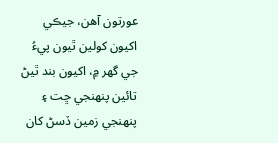عورتون آهن، جيڪي اکيون کولين ٿيون پيءُ جي گهر ۾، اکيون بند ٿيڻ تائين پنهنجي ڇت ۽ پنهنجي زمين ڏسڻ کان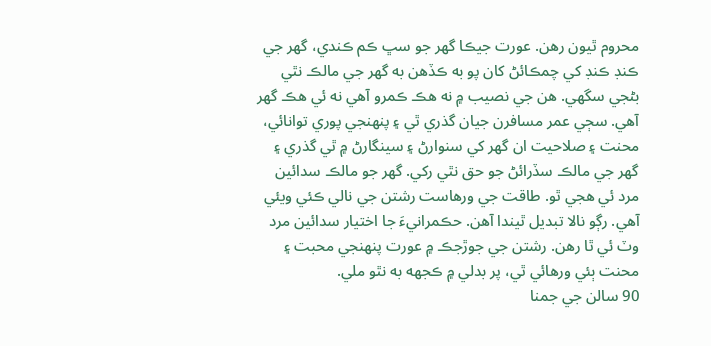محروم ٿيون رهن. عورت جيڪا گهر جو سڀ ڪم ڪندي، گهر جي ڪنڊ ڪنڊ کي چمڪائڻ کان پو به ڪڏهن به گهر جي مالڪ نٿي بڻجي سگهي. هن جي نصيب ۾ نه هڪ ڪمرو آهي نه ئي هڪ گهر آهي. سڄي عمر مسافرن جيان گذري ٿي ۽ پنهنجي پوري توانائي، محنت ۽ صلاحيت ان گهر کي سنوارڻ ۽ سينگارڻ ۾ ٿي گذري ۽ گهر جي مالڪ سڏرائڻ جو حق نٿي رکي. گهر جو مالڪ سدائين مرد ئي هجي ٿو. طاقت جي ورهاست رشتن جي نالي ڪئي ويئي آهي. رڳو نالا تبديل ٿيندا آهن. حڪمرانيءَ جا اختيار سدائين مرد وٽ ئي ٿا رهن. رشتن جي جوڙجڪ ۾ عورت پنهنجي محبت ۽ محنت ٻئي ورهائي ٿي، پر بدلي ۾ ڪجهه به نٿو ملي.
90 سالن جي جمنا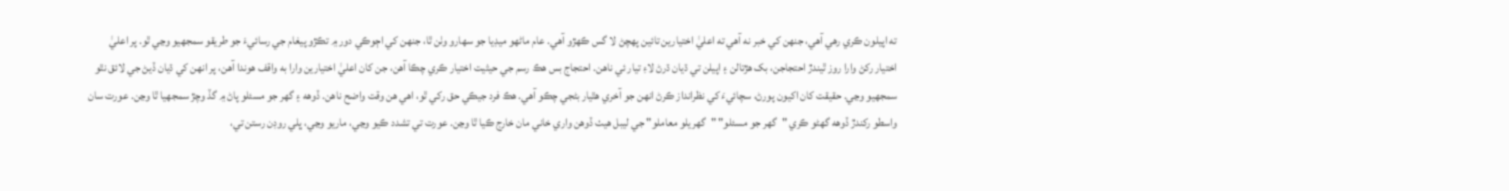ته اپيلون ڪري رهي آهي، جنهن کي خبر نه آهي ته اعليٰ اختيارين تائين پهچڻ لا گس ڪهڙو آهي. عام ماڻهو ميڊيا جو سهارو وٺن ٿا، جنهن کي اڄوڪي دور ۾ تڪڙو پيغام جي رسائيءَ جو طريقو سمجهيو وڃي ٿو. پر اعليٰ اختيار رکڻ وارا روز ٿيندڙ احتجاجن، بک هڙتالن ۽ اپيلن تي ڌيان ڌرڻ لاءِ تيار ئي ناهن. احتجاج بس هڪ رسم جي حيثيت اختيار ڪري چڪا آهن، جن کان اعليٰ اختيارين وارا به واقف هوندا آهن، پر انهن کي ڌيان ڏيڻ جي لائق نٿو سمجهيو وڃي. حقيقت کان اکيون پورڻ، سچائيءَ کي نظرانداز ڪرڻ انهن جو آخري هٿيار بڻجي چڪو آهي. هڪ فرد جيڪي حق رکي ٿو، اهي هن وقت واضح ناهن. ڏوهه ۽ گهر جو مسئلو پاڻ ۾ گڏ وچڙ سمجهيا ٿا وڃن. عورت سان واسطو رکندڙ ڏوهه گهڻو ڪري "گهر جو مسئلو" "گهريلو معاملو" جي ليبل هيٺ ڏوهن واري خاني مان خارج ڪيا ٿا وڃن. عورت تي تشدد ڪيو وڃي، ماريو وڃي، ڀلي روڊن رستن تي،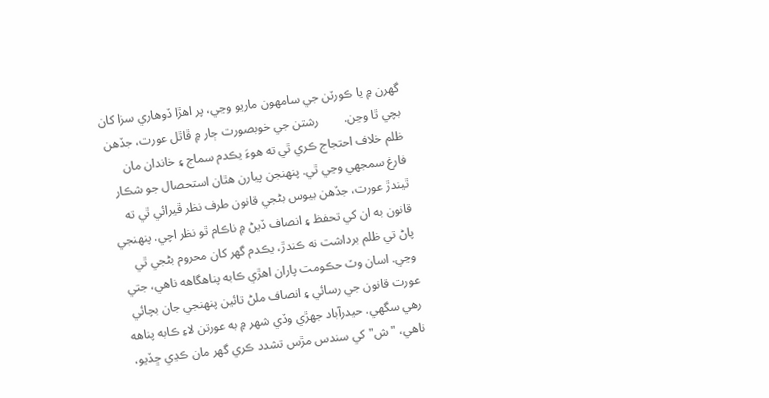گهرن ۾ يا ڪورٽن جي سامهون ماريو وڃي، پر اهڙا ڏوهاري سزا کان بچي ٿا وڃن.        رشتن جي خوبصورت ڄار ۾ ڦاٿل عورت، جڏهن ظلم خلاف احتجاج ڪري ٿي ته هوءَ يڪدم سماج ۽ خاندان مان فارغ سمجهي وڃي ٿي. پنهنجن پيارن هٿان استحصال جو شڪار ٿيندڙ عورت، جڏهن بيوس بڻجي قانون طرف نظر ڦيرائي ٿي ته قانون به ان کي تحفظ ۽ انصاف ڏيڻ ۾ ناڪام ٿو نظر اچي. پنهنجي پاڻ تي ظلم برداشت نه ڪندڙ، يڪدم گهر کان محروم بڻجي ٿي وڃي. اسان وٽ حڪومت پاران اهڙي ڪابه پناهگاهه ناهي، جتي عورت قانون جي رسائي ۽ انصاف ملڻ تائين پنهنجي جان بچائي رهي سگهي. حيدرآباد جهڙي وڏي شهر ۾ به عورتن لاءِ ڪابه پناهه ناهي، "ش" کي سندس مڙس تشدد ڪري گهر مان ڪڍي ڇڏيو،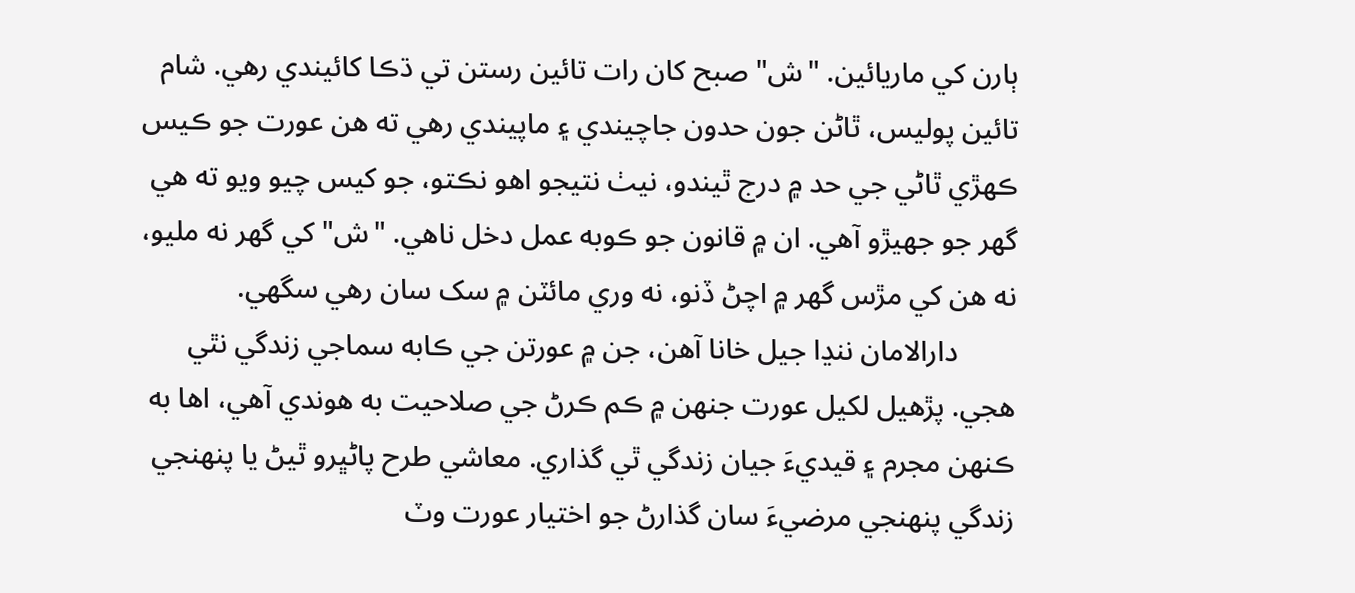ٻارن کي ماريائين. "ش" صبح کان رات تائين رستن تي ڌڪا کائيندي رهي. شام تائين پوليس، ٿاڻن جون حدون جاچيندي ۽ ماپيندي رهي ته هن عورت جو ڪيس ڪهڙي ٿاڻي جي حد ۾ درج ٿيندو، نيٺ نتيجو اهو نڪتو، جو کيس چيو ويو ته هي گهر جو جهيڙو آهي. ان ۾ قانون جو ڪوبه عمل دخل ناهي. "ش" کي گهر نه مليو، نه هن کي مڙس گهر ۾ اچڻ ڏنو، نه وري مائٽن ۾ سک سان رهي سگهي.
        دارالامان ننڍا جيل خانا آهن، جن ۾ عورتن جي ڪابه سماجي زندگي نٿي هجي. پڙهيل لکيل عورت جنهن ۾ ڪم ڪرڻ جي صلاحيت به هوندي آهي، اها به ڪنهن مجرم ۽ قيديءَ جيان زندگي ٿي گذاري. معاشي طرح پاڻڀرو ٿيڻ يا پنهنجي زندگي پنهنجي مرضيءَ سان گذارڻ جو اختيار عورت وٽ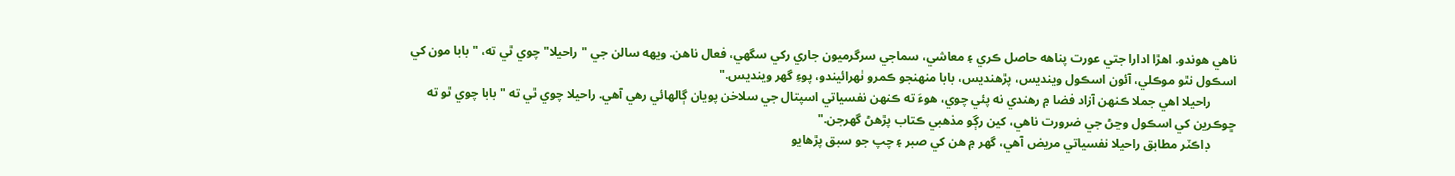ناهي هوندو. اهڙا ادارا جتي عورت پناهه حاصل ڪري ۽ معاشي، سماجي سرگرميون جاري رکي سگهي، فعال ناهن. ويهه سالن جي "راحيلا" چوي ٿي ته، "بابا مون کي اسڪول نٿو موڪلي، آئون اسڪول وينديس، پڙهنديس، بابا منهنجو ڪمرو ٺهرائيندو، پوءِ گهر وينديس."
        راحيلا اهي جملا ڪنهن آزاد فضا ۾ رهندي نه پئي چوي، هوءَ ته ڪنهن نفسياتي اسپتال جي سلاخن پويان ڳالهائي رهي آهي. راحيلا چوي ٿي ته "بابا چوي ٿو ته ڇوڪرين کي اسڪول وڃڻ جي ضرورت ناهي، کين رڳو مذهبي ڪتاب پڙهڻ گهرجن."
        ڊاڪٽر مطابق راحيلا نفسياتي مريض آهي، گهر ۾ هن کي صبر ۽ چپ جو سبق پڙهايو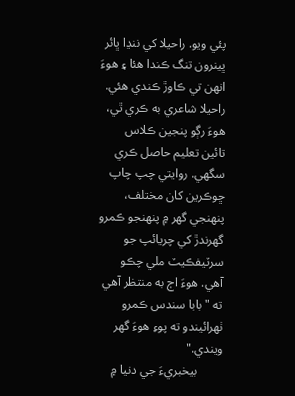پئي ويو. راحيلا کي ننڍا ڀائر ڀينرون تنگ ڪندا هئا ۽ هوءَ انهن تي ڪاوڙ ڪندي هئي. راحيلا شاعري به ڪري ٿي، هوءَ رڳو پنجين ڪلاس تائين تعليم حاصل ڪري سگهي. روايتي چپ چاپ ڇوڪرين کان مختلف، پنهنجي گهر ۾ پنهنجو ڪمرو گهرندڙ کي چريائپ جو سرٽيفڪيٽ ملي چڪو آهي. هوءَ اڄ به منتظر آهي ته "بابا سندس ڪمرو ٺهرائيندو ته پوءِ هوءَ گهر ويندي."
        بيخبريءَ جي دنيا ۾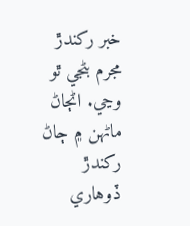خبر رکندڙ مجرم بڻجي ٿو وڃي. اڻڄاڻ ماڻهن ۾ ڄاڻ رکندڙ ڏوهاري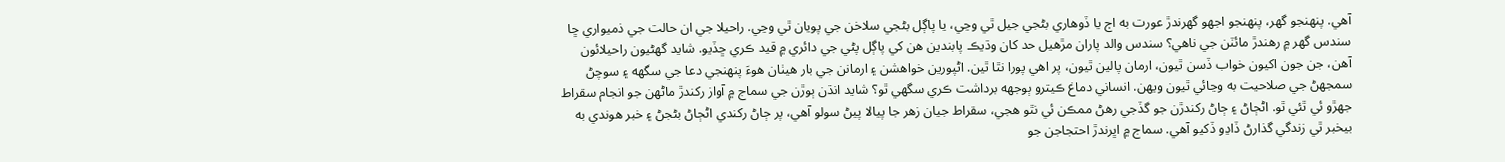آهي. پنهنجو گهر، پنهنجو اجهو گهرندڙ عورت به اڄ يا ڏوهاري بڻجي جيل ٿي وڃي، يا پاڳل بڻجي سلاخن جي پويان ٿي وڃي. راحيلا جي ان حالت جي ذميواري ڇا سندس گهر ۾ رهندڙ مائٽن جي ناهي؟ سندس والد پاران مڙهيل حد کان وڌيڪ پابندين هن کي پاڳل پڻي جي دائري ۾ قيد ڪري ڇڏيو. شايد گهڻيون راحيلائون آهن، جن جون اکيون خواب ڏسن ٿيون، ارمان پالين ٿيون، پر اهي پورا نٿا ٿين. اڻپورين خواهشن ۽ ارمانن جي بار هيٺان هوءَ پنهنجي دعا جي سگهه ۽ سوچڻ سمجهڻ جي صلاحيت به وڃائي ٿيون ويهن. انساني دماغ ڪيترو ٻوجهه برداشت ڪري سگهي ٿو؟ شايد انڌن ٻوڙن جي سماج ۾ آواز رکندڙ ماڻهن جو انجام سقراط جهڙو ئي ٿئي ٿو. اڻڄاڻ ۽ ڄاڻ رکندڙن جو گڏجي رهڻ ممڪن ئي نٿو هجي، سقراط جيان زهر جا پيالا پيڻ سولو آهي، پر ڄاڻ رکندي اڻڄاڻ بڻجڻ ۽ خبر هوندي به بيخبر ٿي زندگي گذارڻ ڏاڍو ڏکيو آهي. سماج ۾ اڀرندڙ احتجاجن جو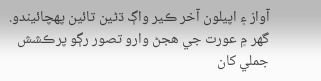آواز ۽ اپيلون آخر ڪير واڳ ڌڻين تائين پهچائيندو. گهر ۾ عورت جي هجڻ وارو تصور رڳو پرڪشش جملي کان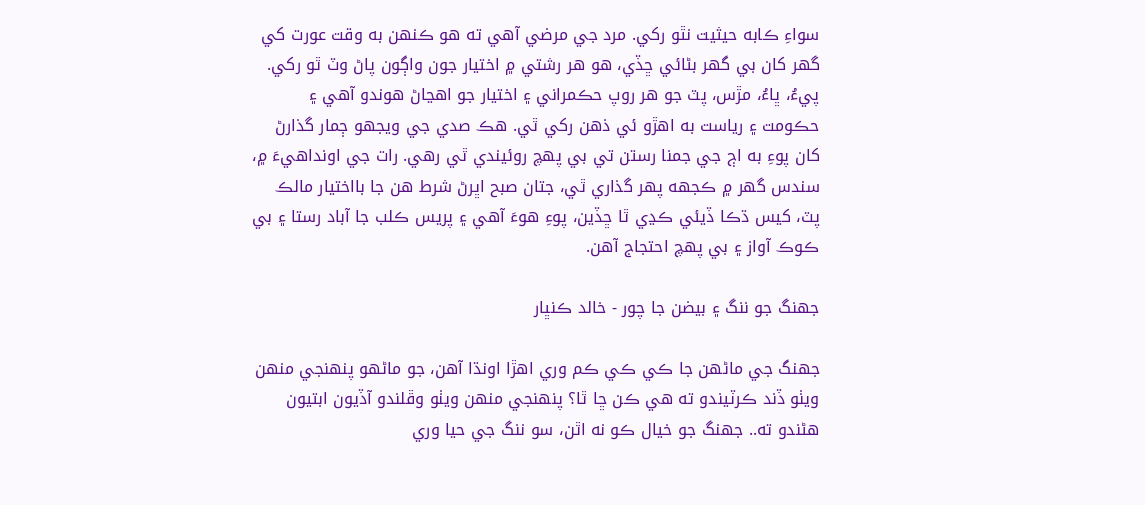سواءِ ڪابه حيثيت نٿو رکي. مرد جي مرضي آهي ته هو ڪنهن به وقت عورت کي گهر کان بي گهر بڻائي ڇڏي، هو هر رشتي ۾ اختيار جون واڳون پاڻ وٽ ٿو رکي. پيءُ، ڀاءُ، مڙس، پٽ جو هر روپ حڪمراني ۽ اختيار جو اهڃاڻ هوندو آهي ۽ حڪومت ۽ رياست به اهڙو ئي ذهن رکي ٿي. هڪ صدي جي ويجهو ڄمار گذارڻ کان پوءِ به اڄ جي جمنا رستن تي بي پهچ روئيندي ٿي رهي. رات جي اونداهيءَ ۾، سندس گهر ۾ ڪجهه پهر گذاري ٿي، جتان صبح اڀرڻ شرط هن جا بااختيار مالڪ پٽ، کيس ڌڪا ڏيئي ڪڍي ٿا ڇڏين، پوءِ هوءَ آهي ۽ پريس ڪلب جا آباد رستا ۽ بي ڪوڪ آواز ۽ بي پهچ احتجاج آهن.

جهنگ جو ننگ ۽ بيضن جا چور - خالد ڪنڀار

جهنگ جي ماڻهن جا ڪي ڪي ڪم وري اهڙا اونڌا آهن، جو ماڻهو پنهنجي منهن ويٺو ڏند ڪرٽيندو ته هي ڪن ڇا ٿا؟ پنهنجي منهن ويٺو وڦلندو آڏيون ابتيون هڻندو ته.. جهنگ جو خيال ڪو نه اٿن، سو ننگ جي حيا وري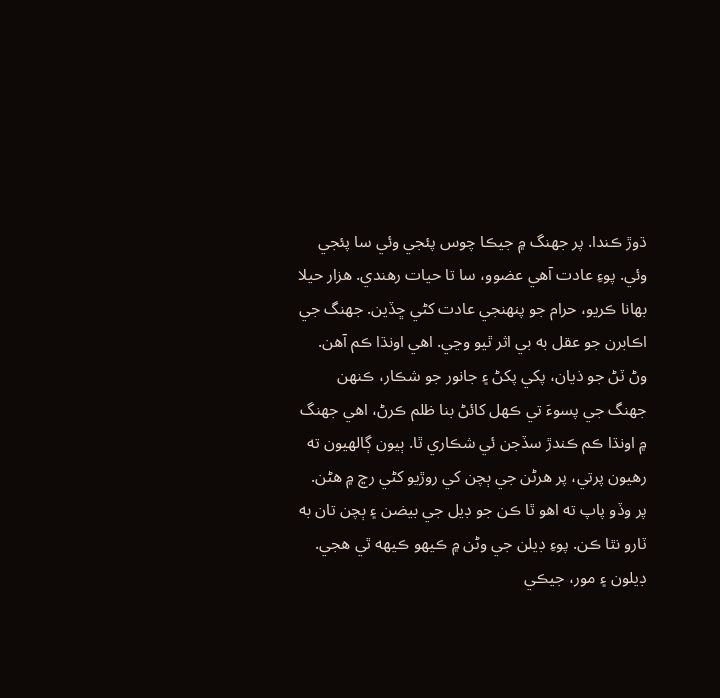ڌوڙ ڪندا. پر جهنگ ۾ جيڪا چوس پئجي وئي سا پئجي وئي. پوءِ عادت آهي عضوو، سا تا حيات رهندي. هزار حيلا بهانا ڪريو، حرام جو پنهنجي عادت کڻي ڇڏين. جهنگ جي اڪابرن جو عقل به بي اثر ٿيو وڃي. اهي اونڌا ڪم آهن. وڻ ٽڻ جو ذيان، پکي پکڻ ۽ جانور جو شڪار، ڪنهن جهنگ جي پسوءَ تي ڪهل کائڻ بنا ظلم ڪرڻ، اهي جهنگ ۾ اونڌا ڪم ڪندڙ سڏجن ئي شڪاري ٿا. ٻيون ڳالهيون ته رهيون پرتي، پر هرڻن جي ٻچن کي روڙيو کڻي رڇ ۾ هڻن. پر وڏو پاپ ته اهو ٿا ڪن جو ڊيل جي بيضن ۽ ٻچن تان به ٽارو نٿا ڪن. پوءِ ڊيلن جي وڻن ۾ ڪيهو ڪيهه ٿي هجي. ڊيلون ۽ مور، جيڪي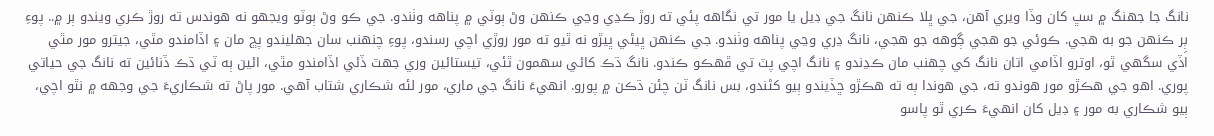نانگ جا جهنگ ۾ سڀ کان وڏا ويري آهن، جي ڀلا ڪنهن نانگ جي ڊيل يا مور تي نگاهه پئي ته روڙ ڪڍي وڃي ڪنهن وڻ ٻوٽي ۾ پناهه وٺندو. جي ڪو وڻ ٻوٽو ويجهو نه هوندس ته روڙ ڪري ويندو ٻر ۾.. پوءِ ٻِر ڪنهن جو به هجي. ڪوئي جو هجي ڳوهه جو هجي، نانگ ڍري وڃي پناهه وٺندو. جي ڪنهن ڀيڻي ڀيڙو نه ٿيو ته مور روڙي اچي رسندو، پوءِ چنهنب سان جهليندو پڇ مان ۽ اڏامندو مٿي، جيترو مور مٿي اڏي سگهي ٿو، اوترو اڏامي اتان نانگ کي چهنب مان ڪڍندو ۽ نانگ اچي پٽ تي ڦهڪو ڪندو. نانگ ڌڪ کائي سهمون ٿئي، تيستائين وري جهٽ ڏئي اڏامندو مٿي، ائين ٻه ٽي ڌڪ ڏنائين ته نانگ جي حياتي پوري. اهو جي هڪڙو مور هوندو ته، جي هوندا ٻه ته هڪڙو ڇڏيندو ٻيو کڻندو، بس نانگ ٽن چئن ڌڪن ۾ پورو. انهيءَ نانگ جي ماري، مور لئه شڪاري شتاب آهي. مور پاڻ ته شڪاريءَ جي وجهه ۾ نٿو اچي، ٻيو شڪاري به مور ۽ ڊيل کان انهيءَ ڪري ٿو پاسو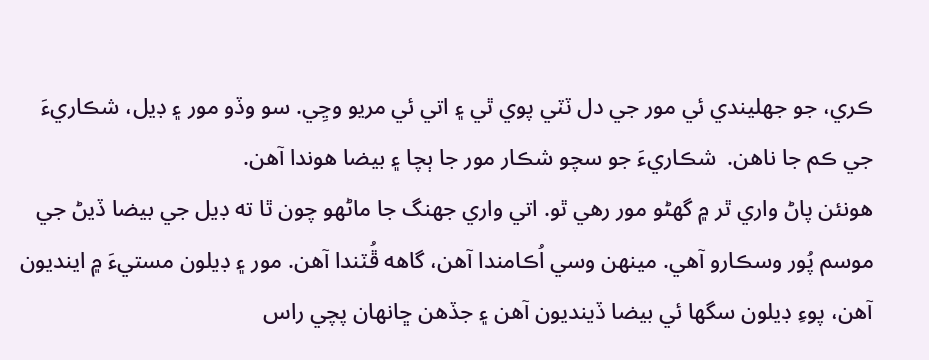ڪري، جو جهليندي ئي مور جي دل ٽٽي پوي ٿي ۽ اتي ئي مريو وڃِي. سو وڏو مور ۽ ڊيل، شڪاريءَ جي ڪم جا ناهن.  شڪاريءَ جو سچو شڪار مور جا ٻچا ۽ بيضا هوندا آهن.
هونئن پاڻ واري ٿر ۾ گهڻو مور رهي ٿو. اتي واري جهنگ جا ماڻهو چون ٿا ته ڊيل جي بيضا ڏيڻ جي موسم پُور وسڪارو آهي. مينهن وسي اُڪامندا آهن، گاهه ڦُٽندا آهن. مور ۽ ڊيلون مستيءَ ۾ اينديون آهن، پوءِ ڊيلون سگها ئي بيضا ڏينديون آهن ۽ جڏهن ڇانهان پچي راس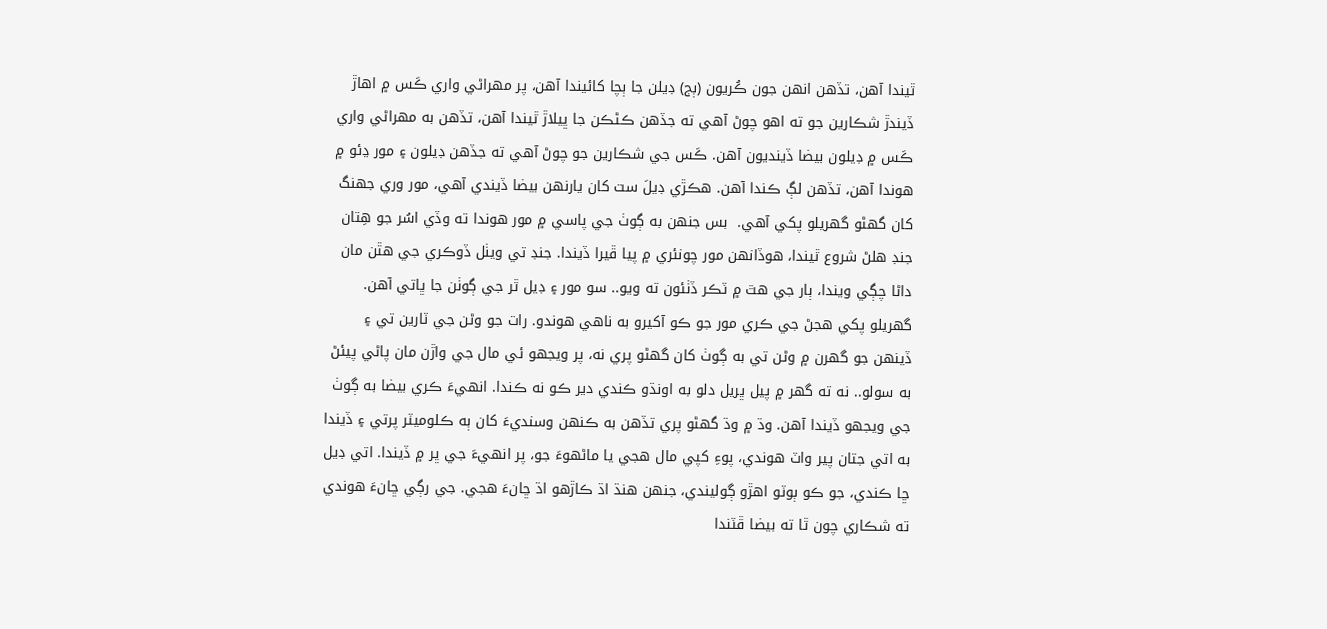ٿيندا آهن، تڏهن انهن جون ڪُريون (ٻج) ڊيلن جا ٻچا کائيندا آهن، پر مهراڻي واري ڪَس ۾ اهاڙ ڏيندڙ شڪارين جو ته اهو چوڻ آهي ته جڏهن ڪڻڪن جا ڀيلاڙ ٿيندا آهن، تڏهن به مهراڻي واري ڪَس ۾ ڊيلون بيضا ڏينديون آهن. ڪَس جي شڪارين جو چوڻ آهي ته جڏهن ڊيلون ۽ مور ڍئو ۾ هوندا آهن، تڏهن لڳ ڪندا آهن. هڪڙي ڊيلَ ست کان يارنهن بيضا ڏيندي آهي، مور وري جهنگ کان گهڻو گهريلو پکي آهي.  بس جنهن به ڳوٺ جي پاسي ۾ مور هوندا ته وڏي اسُر جو هِتان جنڊ هلڻ شروع ٿيندا، هوڏانهن مور چونئري ۾ پيا ڦيرا ڏيندا. جنڊ تي ويٺل ڏوڪري جي هٿن مان داڻا چڳي ويندا، ٻار جي هٿ ۾ ٽڪر ڏٺئون ته ويو.. سو مور ۽ ڊيل ٿر جي ڳوٺن جا ڀاتي آهن. گهريلو پکي هجڻ جي ڪري مور جو ڪو آکيرو به ناهي هوندو. رات جو وڻن جي ٽارين تي ۽ ڏينهن جو گهرن ۾ وڻن تي به ڳوٺ کان گهڻو پري نه، پر ويجهو ئي مال جي واڙن مان پاڻي پيئڻ به سولو.. نه ته گهر ۾ پيل ڀريل دلو به اونڌو ڪندي دير ڪو نه ڪندا. انهيءَ ڪري بيضا به ڳوٺ جي ويجهو ڏيندا آهن. وڌ ۾ وڌ گهڻو پري تڏهن به ڪنهن وسنديءَ کان ٻه ڪلوميٽر پرتي ۽ ڏيندا به اتي جتان پير واٽ هوندي، پوءِ کپي مال هجي يا ماڻهوءَ جو، پر انهيءَ جي ڀر ۾ ڏيندا. اتي ڊيل ڇا ڪندي، جو ڪو ٻوٽو اهڙو ڳوليندي، جنهن هنڌ اڌ ڪاڙهو اڌ ڇانءَ هجي. جي رڳي ڇانءَ هوندي ته شڪاري چون ٿا ته بيضا ڦٽندا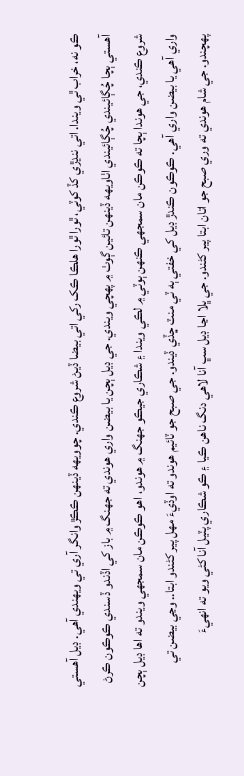ڪو نه، خراب ٿي ويندا. اتي ننڍڙي کڏ کوٽي، ٿورا ٿورا هلڪا ڪک رکي اتي بيضا ڏيڻ شروع ڪندي. چوويهه ڏينهن ڪڪڙ وانگر آري تي ويهندي آهي. ڊيل آهستي آهستي ٻچا چُڳائيندي چُڳائيندي اٺاويهه ڏينهن تائين ڳوٺ ۾ پهچي ويندي. جي ڊيل ٻچن يا بيضن واري هوندي ته جهنگ ۾ باز کي اڏندو ڏسندي ڪوڪون ڪرڻ شروع ڪندي، جي هوندا ٻچا ته ڪوڪن مان سمجهي ڪنهن ٻوٽي ۾ لڪي ويندا ۽ شڪاري جيڪو جهنگ ۾ هوندو، اهو ڪوڪن مان سمجهي ويندو ته اها ڊيل ٻچن واري آهي يا بيضن واري آهي. ڪوڪون ڪندڙ ڊيل کي خفتي ٻه ٽي منٽ ڇڏي ڏيندو. جي صبح جو ٽائيم هوندو ته اوڏيءَ مهل پير کڻندو ابتا.. وڃي بيضن تي پهچندو. جي شام هوندي ته وري صبح جو اتان ابتا پير کڻندو. جي ڀلا اڃا ڊيل سڀ آنا لاهي دنگ ناهن ڪيا ۽ ڪو شڪاري پٽيل آنا کڻي ويو ته انهيءَ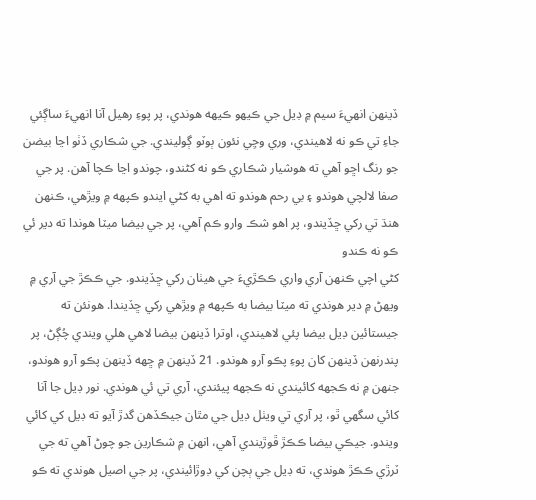ڏينهن انهيءَ سيم ۾ ڊيل جي ڪيهو ڪيهه هوندي، پر پوءِ رهيل آنا انهيءَ ساڳئي جاءِ تي ڪو نه لاهيندي، وري وڃِي نئون ٻوٽو ڳوليندي. جي شڪاري ڏٺو اڃا بيضن جو رنگ اڇو آهي ته هوشيار شڪاري ڪو نه کڻندو، چوندو اڃا ڪچا آهن. پر جي صفا لالچي هوندو ۽ بي رحم هوندو ته اهي به کڻي ايندو ڪپهه ۾ ويڙهي، ڪنهن هنڌ تي رکي ڇڏيندو، پر اهو شڪ وارو ڪم آهي، پر جي بيضا ميٽا هوندا ته دير ئي ڪو نه ڪندو
کڻي اچي ڪنهن آري واري ڪڪڙيءَ جي هيٺان رکي ڇڏيندو. جي ڪڪڙ جي آري ۾ ويهڻ ۾ دير هوندي ته ميٽا بيضا به ڪپهه ۾ ويڙهي رکي ڇڏيندا. هونئن ته جيستائين ڊيل بيضا پئي لاهيندي، اوترا ڏينهن بيضا لاهي هلي ويندي چُڳڻ، پر پندرنهن ڏينهن کان پوءِ پڪو آرو هوندو. 21 ڏينهن ۾ ڇهه ڏينهن پڪو آرو هوندو، جنهن ۾ نه ڪجهه کائيندي نه ڪجهه پيئندي، آري تي ئي هوندي. نور ڊيل جا آنا کائي سگهي ٿو، پر آري تي ويٺل ڊيل جي مٿان جيڪڏهن گدڙ آيو ته ڊيل کي کائي ويندو. جيڪي بيضا ڪڪڙ ڦوڙيندي آهي، انهن ۾ شڪارين جو چوڻ آهي ته جي ٽرڙي ڪڪڙ هوندي، ته ڊيل جي ٻچن کي ڊوڙائيندي، پر جي اصيل هوندي ته ڪو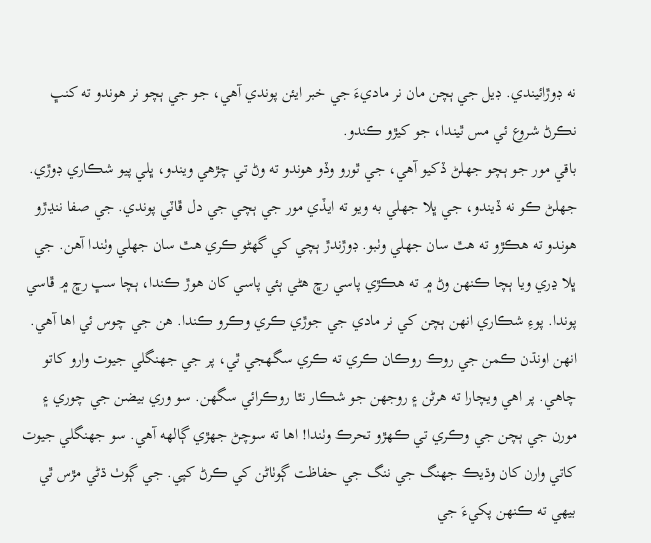نه ڊوڙائيندي. ڊيل جي ٻچن مان نر ماديءَ جي خبر ايئن پوندي آهي، جو جي ٻچو نر هوندو ته کنڀ نڪرڻ شروع ئي مس ٿيندا، جو کيڙو ڪندو.
باقي مور جو ٻچو جهلڻ ڏکيو آهي، جي ٿورو وڏو هوندو ته وڻ تي چڙهي ويندو، ڀلي پيو شڪاري ڊوڙي. جهلڻ ڪو نه ڏيندو، جي ڀلا جهلي به ويو ته ايڏي مور جي ٻچي جي دل ڦاٽي پوندي. جي صفا ننڍڙو هوندو ته هڪڙو ته هٿ سان جهلي وٺبو. ڊوڙندڙ ٻچي کي گهڻو ڪري هٿ سان جهلي وٺندا آهن. جي ڀلا ڍري ويا ٻچا ڪنهن وڻ ۾ ته هڪڙي پاسي رڇ هڻي ٻئي پاسي کان هوڙ ڪندا، ٻچا سڀ رڇ ۾ ڦاسي پوندا. پوءِ شڪاري انهن ٻچن کي نر مادي جي جوڙي ڪري وڪرو ڪندا. هن جي چوس ئي اها آهي.
انهن اونڌن ڪمن جي روڪ روڪان ڪري ته ڪري سگهجي ٿي، پر جي جهنگلي جيوت وارو کاتو چاهي. پر اهي ويچارا ته هرڻن ۽ روجهن جو شڪار نٿا روڪرائي سگهن. سو وري بيضن جي چوري ۽ مورن جي ٻچن جي وڪري تي ڪهڙو تحرڪ وٺندا! اها ته سوچڻ جهڙي ڳالهه آهي. سو جهنگلي جيوت کاتي وارن کان وڌيڪ جهنگ جي ننگ جي حفاظت ڳوٺاڻن کي ڪرڻ کپي. جي ڳوٺ ڌڻي مڙس ٿي بيهي ته ڪنهن پکيءَ جي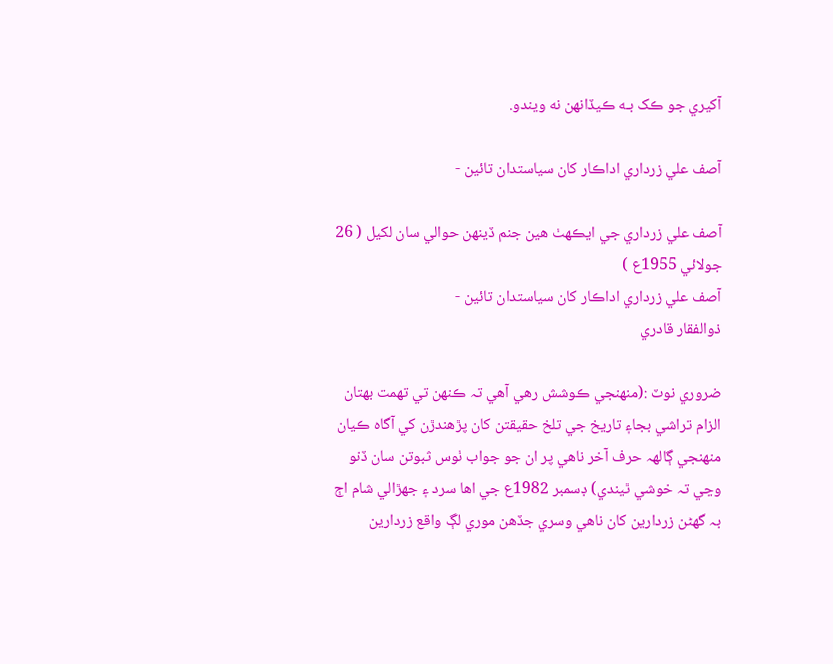آکيري جو ڪک بـه ڪيڏانهن نه ويندو.

آصف علي زرداري اداڪار کان سياستدان تائين -

آصف علي زرداري جي ايڪهٺ هين جنم ڏينهن حوالي سان لکيل ( 26 جولائي 1955ع )
آصف علي زرداري اداڪار کان سياستدان تائين -
ذوالفقار قادري

ضروري نوٽ :(منهنجي ڪوشش رهي آھي تہ ڪنهن تي تهمت بهتان الزام تراشي بجا۽ تاريخ جي تلخ حقيقتن کان پڙھندڙن کي آگاه ڪيان منهنجي ڳالهہ حرف آخر ناهي پر ان جو جواب ٺوس ثبوتن سان ڏنو وڃي تہ خوشي ٿيندي) ڊسمبر 1982ع جي اها سرد ۽ جهڙالي شام اڄ بہ گهڻن زردارين کان ناهي وسري جڏھن موري لڳ واقع زردارين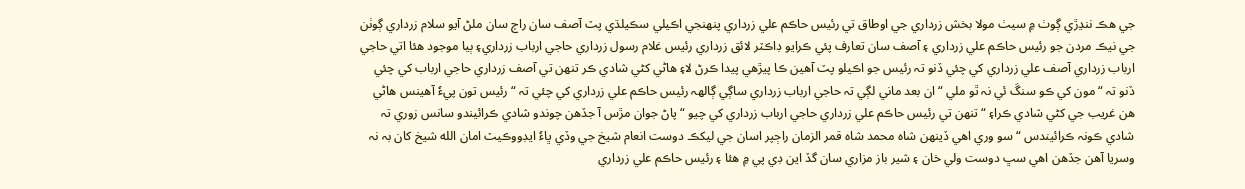جي هڪ ننڍڙي ڳوٺ ۾ سيٺ مولا بخش زرداري جي اوطاق تي رئيس حاڪم علي زرداري پنهنجي اڪيلي سڪيلڌي پٽ آصف سان راڄ سان ملڻ آيو سلام زرداري ڳوٺن جي نيڪ مردن جو رئيس حاڪم علي زرداري ۽ آصف سان تعارف پئي ڪرايو ڊاڪٽر لائق زرداري رئيس غلام رسول زرداري حاجي ارباب زرداري۽ ٻيا موجود هئا اتي حاجي ارباب زرداري آصف علي زرداري کي چئي ڏنو تہ رئيس جو اڪيلو پٽ آھين ڪا پيڙھي پيدا ڪرڻ لا۽ هاڻي کڻي شادي ڪر تنهن تي آصف زرداري حاجي ارباب کي چئي ڏنو تہ “ مون کي ڪو سنڱ ئي نہ ٿو ملي “ ان بعد ماني لڳي تہ حاجي ارباب زرداري ساڳي ڳالهہ رئيس حاڪم علي زرداري کي چئي تہ “ رئيس تون پيءٗ آھينس هاڻي هن غريب جي کڻي شادي ڪرا۽ “ تنهن تي رئيس حاڪم علي زرداري حاجي ارباب زرداري کي چيو “ پاڻ جوان مڙس آ جڏھن چوندو شادي ڪرائيندو سانس زوري تہ شادي ڪونہ ڪرائيندس “ سو وري اهي ڏينهن شاه محمد شاه قمر الزمان راڄپر اسان جي ليکڪ دوست انعام شيخ جي وڏي ڀاءٗ ايڊووڪيٽ امان الله شيخ کان بہ نہ وسريا آھن جڏھن اهي سڀ دوست ولي خان ۽ شير باز مزاري سان گڏ اين ڊي پي ۾ هئا ۽ رئيس حاڪم علي زرداري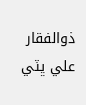ذوالفقار علي ڀٽي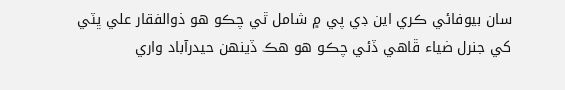سان بيوفائي ڪري اين ڊي پي ۾ شامل ٿي چڪو هو ذوالفقار علي ڀٽي کي جنرل ضياء ڦاهي ڏئي چڪو هو هڪ ڏينهن حيدرآباد واري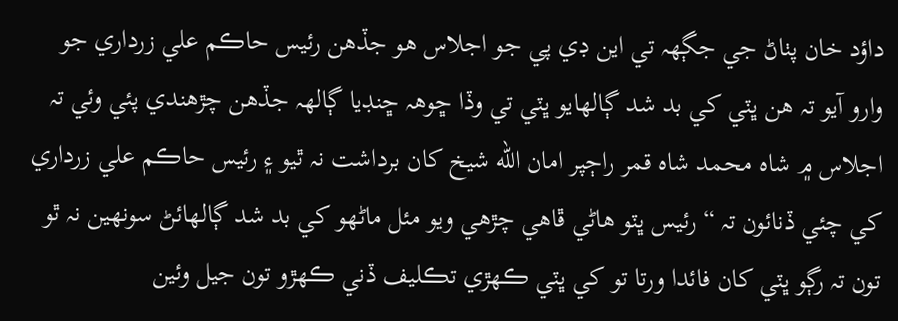داؤد خان پٺاڻ جي جڳهہ تي اين ڊي پي جو اجلاس هو جڏھن رئيس حاڪم علي زرداري جو وارو آيو تہ هن ڀٽي کي بد شد ڳالهايو ڀٽي تي وڏا ڇوهہ ڇنڊيا ڳالهہ جڏھن چڙھندي پئي وئي تہ اجلاس ۾ شاه محمد شاه قمر راڄپر امان الله شيخ کان برداشت نہ ٿيو ۽ رئيس حاڪم علي زرداري کي چئي ڏنائون تہ “ رئيس ڀٽو هاڻي ڦاهي چڙھي ويو مئل ماڻھو کي بد شد ڳالهائڻ سونهين نہ ٿو تون تہ رڳو ڀٽي کان فائدا ورتا تو کي ڀٽي ڪهڙي تڪليف ڏني ڪهڙو تون جيل وئين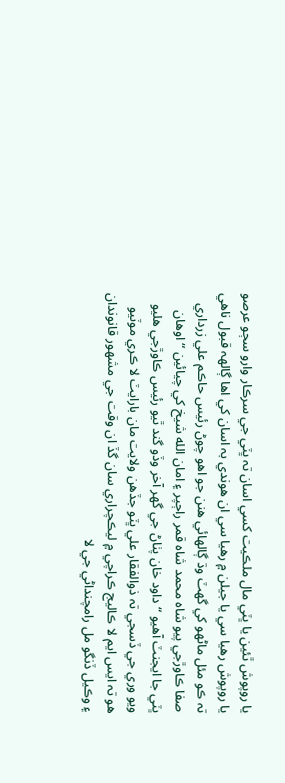يا روپوش ٿئين يا ڀٽي مال ملڪيت کسي اسان تہ ڀٽي جي سرڪار وارو سڄو عرصو يا روپوش رهيا سي يا جيلن ۾ رهيا سي ان هوندي بہ اسان کي اها ڳالهہ قبول ناهي تہ ڪو مئل ماڻھو کي گهٽ وڌ ڳالهائي هنن جو اهو چوڻ رئيس حاڪم علي زرداري صفا ڪاوڙجي پيو شاه محمد شاه قمر راڄپر ۽ امان الله شيخ کي چيائين “ اوهان ڀٽي جا ايجنٽ آھيو “ داود خان پٺاڻ جي گهر آخر وڏو گند ٿيو رئيس ڪاوڙجي هليو ويو وري جي ڏسجي تہ ذوالفقار علي ڀٽو جڏھن ولايت مان بارايٽ لا ڪري موٽيو هو تہ ايس ايم لا ڪاليج ڪراچي ۾ ليڪچراري سان گڏ ان وقت جي مشھور قانوندان ۽ وڪيل ڏنگو مل رامچنداڻي جي لا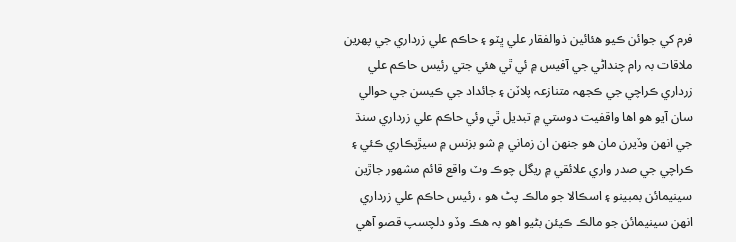فرم کي جوائن ڪيو هئائين ذوالفقار علي ڀٽو ۽ حاڪم علي زرداري جي پهرين ملاقات بہ رام چنداڻي جي آفيس ۾ ئي ٿي هئي جتي رئيس حاڪم علي زرداري ڪراچي جي ڪجهہ متنازعہ پلاٽن ۽ جائداد جي ڪيسن جي حوالي سان آيو هو اها واقفيت دوستي ۾ تبديل ٿي وئي حاڪم علي زرداري سنڌ جي انهن وڏيرن مان هو جنهن ان زماني ۾ شو بزنس ۾ سيڙپڪاري ڪئي ۽ ڪراچي جي صدر واري علائقي ۾ ريگل چوڪ وٽ واقع قائم مشهور جاڙين سينيمائن بمبينو ۽ اسڪالا جو مالڪ پٹ ھو ، رئيس حاڪم علي زرداري انهن سينيمائن جو مالڪ ڪيئن بڻيو اهو بہ هڪ وڏو دلچسپ قصو آهي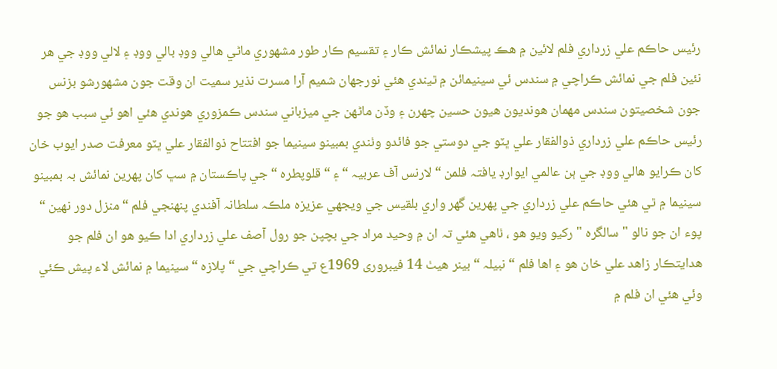رئيس حاڪم علي زرداري فلم لائين ۾ هڪ پيشڪار نمائش ڪار ۽ تقسيم ڪار طور مشھوري ماڻي هالي ووڊ بالي ووڊ ۽ لالي ووڊ جي هر نئين فلم جي نمائش ڪراچي ۾ سندس ئي سينيمائن ۾ ٿيندي هئي نورجهان شميم آرا مسرت نذير سميت ان وقت جون مشهورشو بزنس جون شخصيتون سندس مهمان هونديون هيون حسين چهرن ۽ وڏن ماڻھن جي ميزباني سندس ڪمزوري هوندي هئي اهو ئي سبب هو جو رئيس حاڪم علي زرداري ذوالفقار علي ڀٽو جي دوستي جو فائدو وٺندي بمبينو سينيما جو افتتاح ذوالفقار علي ڀٽو معرفت صدر ايوب خان کان ڪرايو هالي ووڊ جي ٻن عالمي ايوارڊ يافتہ فلمن “ لارنس آف عربيہ “ ۽ “ قلوپطرہ “ جي پاڪستان ۾ سڀ کان پهرين نمائش بہ بمبينو سينيما ۾ ٿي هئي حاڪم علي زرداري جي پهرين گهر واري بلقيس جي ويجهي عزيزه ملڪہ سلطانہ آفندي پنهنجي فلم “ منزل دور نهين “ پوء ان جو نالو " سالگرہ " رکیو ویو ھو ، ٺاهي هئي تہ ان ۾ وحيد مراد جي بچپن جو رول آصف علي زرداري ادا ڪيو هو ان فلم جو هدايتڪار زاهد علي خان هو ۽ اها فلم “ نبيلہ “ بينر هيٺ 14 فیبروری 1969ع تي ڪراچي جي “ پلازه “ سينيما ۾ نمائش لاء پيش ڪئي وئي هئي ان فلم ۾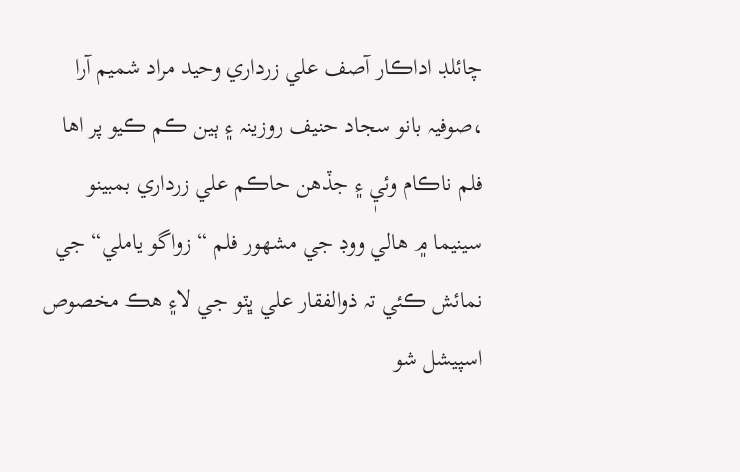چائلڊ اداڪار آصف علي زرداري وحيد مراد شمیم آرا ،صوفيہ بانو سجاد حنيف روزينہ ۽ ٻين ڪم ڪيو پر اها فلم ناڪام وئيٖ ۽ جڏھن حاڪم علي زرداري بمبينو سينيما ۾ هالي ووڊ جي مشھور فلم “ زواگو ياملي“ جي نمائش ڪئي تہ ذوالفقار علي ڀٽو جي لا۽ هڪ مخصوص اسپيشل شو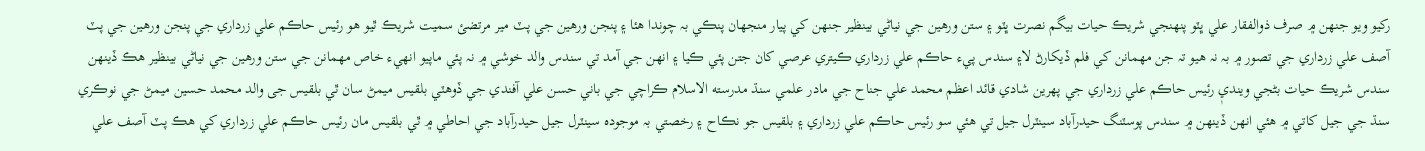رکيو ويو جنهن ۾ صرف ذوالفقار علي ڀٽو پنهنجي شريڪ حيات بيگم نصرت ڀٽو ۽ ستن ورهين جي نياڻي بينظير جنهن کي پيار منجهان پنڪي بہ چوندا هئا ۽ پنجن ورهين جي پٽ مير مرتضئ سميت شريڪ ٿيو هو رئيس حاڪم علي زرداري جي پنجن ورهين جي پٽ آصف علي زرداري جي تصور ۾ بہ نہ هيو تہ جن مهمانن کي فلم ڏيکارڻ لا۽ سندس پيء حاڪم علي زرداري ڪيتري عرصي کان جتن پئي ڪيا ۽ انهن جي آمد تي سندس والد خوشي ۾ نہ پئي ماپيو انهيء خاص مهمانن جي ستن ورهين جي نياڻي بينظير هڪ ڏينهن سندس شريڪ حيات بڻجي وينديٖ رئيس حاڪم علي زرداري جي پهرين شادي قائد اعظم محمد علي جناح جي مادر علمي سنڌ مدرسته الاسلام ڪراچي جي باني حسن علي آفندي جي ڏوهٽي بلقيس ميمڻ سان ٿي بلقيس جی والد محمد حسين ميمڻ جي نوڪري سنڌ جي جيل کاتي ۾ ھئي انهن ڏينهن ۾ سندس پوسٽنگ حيدرآباد سينٽرل جيل تي هئي سو رئيس حاڪم علي زرداري ۽ بلقيس جو نڪاح ۽ رخصتي بہ موجوده سينٽرل جيل حيدرآباد جي احاطي ۾ ٿي بلقيس مان رئيس حاڪم علي زرداري کي هڪ پٽ آصف علي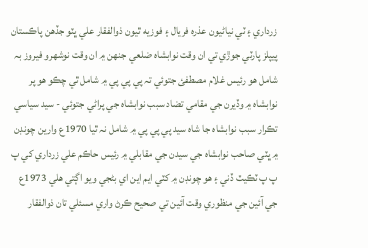زرداري ۽ ٽي نياڻيون عذره فريال ۽ فوزيه ٿيون ذوالفقار علي ڀٽو جڏھن پاڪستان پيپلز پارٽي جوڙي تي ان وقت نوابشاه ضلعي جنهن ۾ ان وقت نوشھرو فيروز بہ شامل هو رئيس غلام مصطفئ جتوئي تہ پي پي پي ۾ شامل ٿي چڪو هو پر نوابشاه ۾ وڏيرن جي مقامي تضاد سبب نوابشاه جي پراڻي جتوئي - سيد سياسي تڪرار سبب نوابشاه جا شاه سيد پي پي پي ۾ شامل نہ ٿيا 1970ع وارين چونڊن ۾ ڀٽي صاحب نوابشاه جي سيدن جي مقابلي ۾ رئيس حاڪم علي زرداري کي پ پ پ ٽڪيٽ ڏني ۽ هو چونڊن ۾ کٽي ايم اين اي بڻجي ويو اڳتي هلي 1973ع جي آئين جي منظوري وقت آئين تي صحيح ڪرڻ واري مسئلي تان ذوالفقار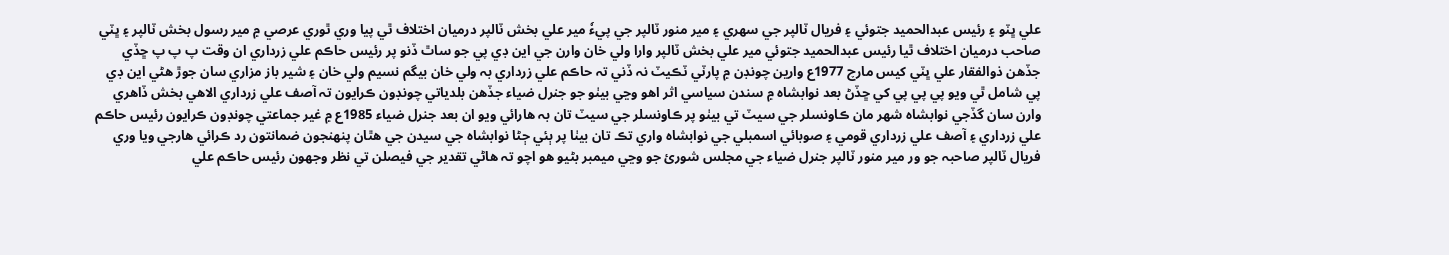علي ڀٽو ۽ رئيس عبدالحميد جتوئي ۽ فريال ٽالپر جي سهري ۽ مير منور ٽالپر جي پيءٗ مير علي بخش ٽالپر درميان اختلاف ٿي پيا وري ٿوري عرصي ۾ مير رسول بخش ٽالپر ۽ ڀٽي صاحب درميان اختلاف ٿيا رئيس عبدالحميد جتوئي مير علي بخش ٽالپر وارا ولي خان وارن جي اين ڊي پي جو ساٿ ڏنو پر رئيس حاڪم علي زرداري ان وقت پ پ پ ڇڏي جڏھن ذوالفقار علي ڀٽي کيس مارچ 1977ع وارين چونڊن ۾ پارٽي ٽڪيٽ نہ ڏني تہ حاڪم علي زرداري بہ ولي خان بيگم نسيم ولي خان ۽ شير باز مزاري سان جوڙ ھڻي اين ڊي پي شامل ٿي ويو پي پي پي کي ڇڏڻ بعد نوابشاه ۾ سندن سياسي اثر اهو وڃي بيٺو جو جنرل ضياء جڏھن بلدياتي چونڊون ڪرايون تہ آصف علي زرداري الاهي بخش ڏاهري وارن سان گڏجي نوابشاه شھر مان ڪاونسلر جي سيٽ تي بيٺو پر ڪاونسلر جي سيٽ تان بہ هارائي ويو ان بعد جنرل ضياء 1985ع ۾ غير جماعتي چونڊون ڪرايون رئيس حاڪم علي زرداري ۽ آصف علي زرداري قومي ۽ صوبائي اسمبلي جي نوابشاه واري تڪ تان بيٺا پر ٻئي ڄڻا نوابشاه جي سيدن جي هٿان پنهنجون ضمانتون رد ڪرائي هارجي ويا وري فريال ٽالپر صاحبہ جو ور مير منور ٽالپر جنرل ضياء جي مجلس شورئ جو وڃي ميمبر بڻيو هو اچو تہ هاڻي تقدير جي فيصلن تي نظر وجهون رئيس حاڪم علي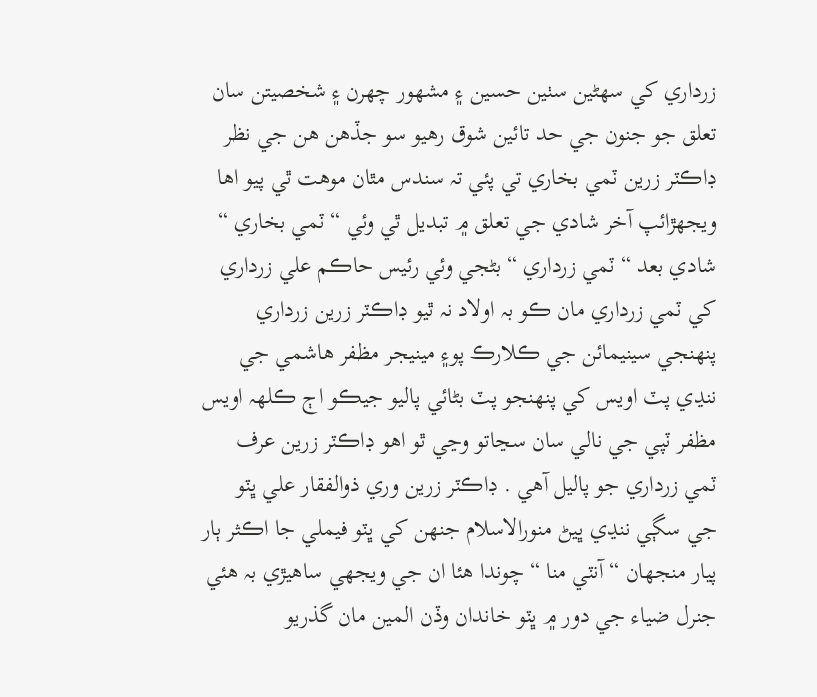زرداري کي سهڻين سٺين حسين ۽ مشھور چهرن ۽ شخصيتن سان تعلق جو جنون جي حد تائين شوق رهيو سو جڏهن هن جي نظر ڊاڪٽر زرين ٽمي بخاري تي پئي تہ سندس مٿان موهت ٿي پيو اها ويجهڙائپ آخر شادي جي تعلق ۾ تبديل ٿي وئي “ ٽمي بخاري “ شادي بعد “ ٽمي زرداري “ بڻجي وئي رئيس حاڪم علي زرداري کي ٽمي زرداري مان ڪو بہ اولاد نہ ٿيو ڊاڪٽر زرين زرداري پنهنجي سينيمائن جي ڪلارڪ پو۽ مينيجر مظفر هاشمي جي ننڍي پٽ اويس کي پنهنجو پٽ بڻائي پاليو جيڪو اڄ ڪلهہ اويس مظفر ٽپي جي نالي سان سڃاتو وڃي ٿو اهو ڊاڪٽر زرين عرف ٽمي زرداري جو پاليل آھي . ڊاڪٽر زرين وري ذوالفقار علي ڀٽو جي سڳي ننڍي ڀيڻ منورالاسلام جنهن کي ڀٽو فيملي جا اڪثر ٻار پيار منجهان “ آنٽي منا “ چوندا ھئا ان جي ويجهي ساهيڙي بہ هئي جنرل ضياء جي دور ۾ ڀٽو خاندان وڏن المين مان گذريو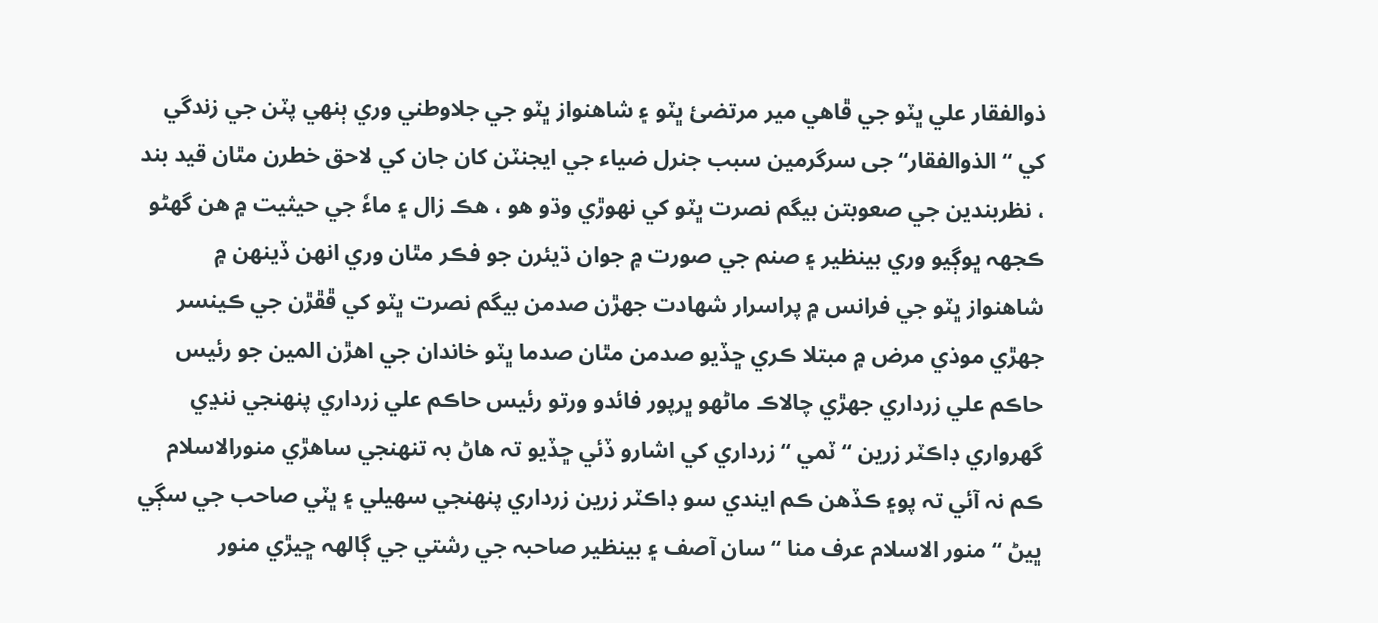ذوالفقار علي ڀٽو جي ڦاهي مير مرتضئ ڀٽو ۽ شاهنواز ڀٽو جي جلاوطني وري ٻنهي پٽن جي زندگي کي “ الذوالفقار“ جی سرگرمین سبب جنرل ضياء جي ايجنٽن کان جان کي لاحق خطرن مٿان قيد بند ، نظربندين جي صعوبتن بيگم نصرت ڀٽو کي نهوڙي وڌو ھو ، هڪ زال ۽ ماءٗ جي حيثيت ۾ ھن گهڻو ڪجهہ ڀوڳيو وري بينظير ۽ صنم جي صورت ۾ جوان ڌيئرن جو فڪر مٿان وري انهن ڏينهن ۾ شاهنواز ڀٽو جي فرانس ۾ پراسرار شھادت جهڙن صدمن بيگم نصرت ڀٽو کي ڦڦڙن جي ڪينسر جهڙي موذي مرض ۾ مبتلا ڪري ڇڏيو صدمن مٿان صدما ڀٽو خاندان جي اهڙن المين جو رئيس حاڪم علي زرداري جهڙي چالاڪ ماڻھو ڀرپور فائدو ورتو رئيس حاڪم علي زرداري پنهنجي ننڍي گهرواري ڊاڪٽر زرين “ ٽمي “ زرداري کي اشارو ڏئي ڇڏيو تہ هاڻ بہ تنهنجي ساهڙي منورالاسلام ڪم نہ آئي تہ پو۽ ڪڏھن ڪم ايندي سو ڊاڪٽر زرين زرداري پنهنجي سهيلي ۽ ڀٽي صاحب جي سڳي ڀيڻ “ منور الاسلام عرف منا “ سان آصف ۽ بينظير صاحبہ جي رشتي جي ڳالهہ ڇيڙي منور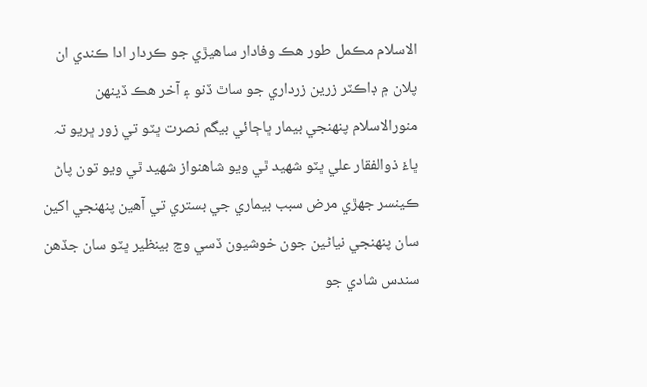الاسلام مڪمل طور هڪ وفادار ساهيڙي جو ڪردار ادا ڪندي ان پلان ۾ ڊاڪٽر زرين زرداري جو ساٿ ڏنو ۽ آخر هڪ ڏينهن منورالاسلام پنهنجي بيمار ڀاڄائي بيگم نصرت ڀٽو تي زور ڀريو تہ ڀاءٗ ذوالفقار علي ڀٽو شھيد ٿي ويو شاهنواز شھيد ٿي ويو تون پاڻ ڪينسر جهڙي مرض سبب بيماري جي بستري تي آھين پنهنجي اکين سان پنهنجي نياڻين جون خوشيون ڏسي وڃ بينظير ڀٽو سان جڏھن سندس شادي جو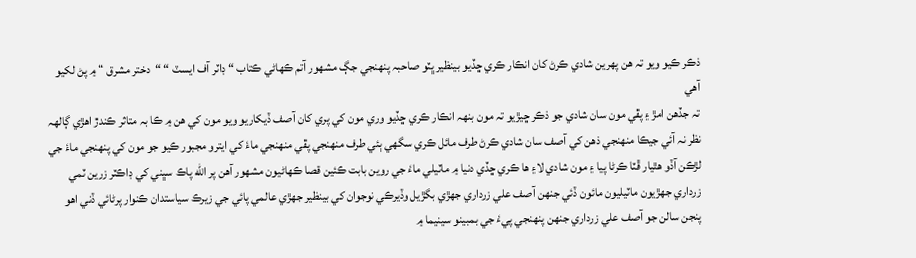ذڪر ڪيو ويو تہ هن پهرين شادي ڪرڻ کان انڪار ڪري ڇڏيو بينظير ڀٽو صاحبہ پنهنجي جڳ مشھور آتم ڪهاڻي ڪتاب “ ڊاٽر آف ايسٽ “ “دختر مشرق “ ۾ پڻ لکيو آھي
تہ جڏهن امڙ ۽ پڦي مون سان شادي جو ذڪر ڇيڙيو تہ مون بنهہ انڪار ڪري ڇڏيو وري مون کي پري کان آصف ڏيکاريو ويو مون کي هن ۾ ڪا بہ متاثر ڪندڙ اهڙي ڳالهہ نظر نہ آئي جيڪا منهنجي ذهن کي آصف سان شادي ڪرڻ طرف مائل ڪري سگهي ٻئي طرف منهنجي پڦي منهنجي ماءٗ کي ايترو مجبور ڪيو جو مون کي پنهنجي ماءٗ جي لڙڪن آڏو هٿيار ڦٽا ڪرڻا پيا ۽ مون شادي لا۽ ها ڪري ڇڏي دنيا ۾ ماٽيلي ماءٗ جي روين بابت ڪئين قصا ڪهاڻيون مشهور آهن پر الله پاڪ سڀني کي ڊاڪٽر زرين ٽمي زرداري جهڙيون ماٽيليون مائون ڏئي جنهن آصف علي زرداري جهڙي بگڙيل وڏيرڪي نوجوان کي بينظير جهڙي عالمي پائي جي زيرڪ سياستدان ڪنوار پرڻائي ڏني اهو پنجن سالن جو آصف علي زرداري جنهن پنهنجي پيءٗ جي بمبينو سينيما ۾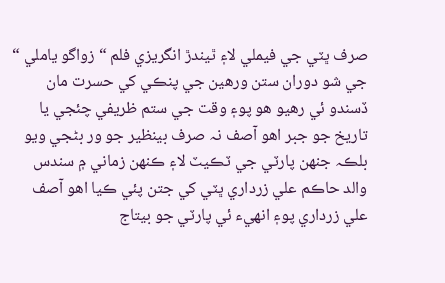صرف ڀٽي جي فيملي لا۽ ٿيندڙ انگريزي فلم “ زواگو ياملي “ جي شو دوران ستن ورهين جي پنڪي کي حسرت مان ڏسندو ئي رهيو هو پو۽ وقت جي ستم ظريفي چئجي يا تاريخ جو جبر اهو آصف نہ صرف بينظير جو ور بڻجي ويو بلڪہ جنهن پارٽي جي ٽڪيٽ لا۽ ڪنهن زماني ۾ سندس والد حاڪم علي زرداري ڀٽي کي جتن پئي ڪيا اهو آصف علي زرداري پو۽ انهيء ئي پارٽي جو بيتاج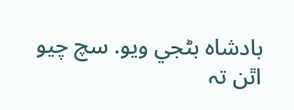بادشاه بڻجي ويو. سچ چيو اٿن تہ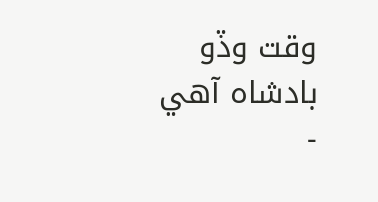وقت وڏو بادشاه آھي -